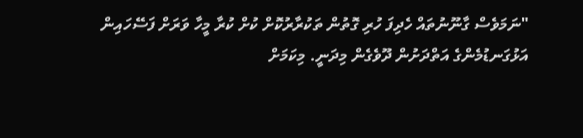"ނަމަވެސް ގާނޫނުތައް ހެދިފަ ހުރި ގޮތުން ތަކުރާރުކޮށް ކުށް ކުރާ މީހާ ވަރަށް ފަސޭހައިން އަޅުގަނޑުމެންގެ އަތްދަށުން ދޫވެގެން މިދަނީ. މިކަމަށް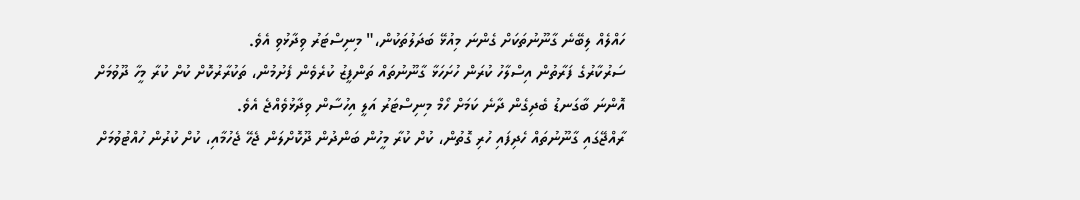ހައްލެއް ލިބޭނެ ގާނޫނުތަކަށް ގެންނަ މިއުޅޭ ބަދަލުތަކުން،" މިނިސްޓަރު ވިދާޅުވި އެވެ.
ސަރުކާރުގެ ފަރާތުން އިސްލާހު ކުރަން ހުށަހަޅާ ގާނޫނުތައް ތަންފީޒު ކުރެވެން ފެށުމުން، ތަކުރާރުކޮށް ކުށް ކުރާ މީހާ ދޫވުމަށް އޮންނަ ބާގަނޑު ބެދިގެން ދާނެ ކަމަށް ހޯމް މިނިސްޓަރު އަލީ އިހުސާން ވިދާޅުވެއްޖެ އެވެ.
ރާއްޖޭގައި ގާނޫނުތައް ހެދިފައި ހުރި ގޮތުން، ކުށް ކުރާ މީހުން ބަންދުން ދޫކޮށްލަން ޖެހޭ ޖެހުމާއި، ކުށް ކުރުން ހުއްޓުވުމަށް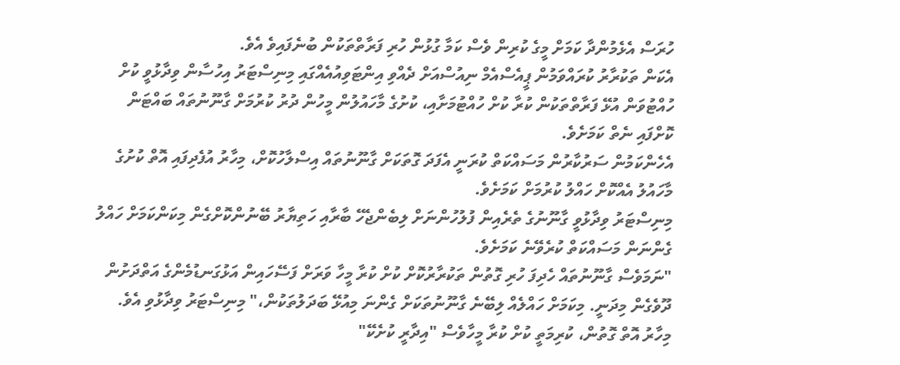ހުރަސް އެޅެމުންދާ ކަމަށް މީގެ ކުރިން ވެސް ކަމާ ގުޅުން ހުރި ފަރާތްތަކުން ބުނެފައިވެ އެވެ.
އެކަން ތަކުރާރު ކުރައްވަމުން ޕީއެސްއެމް ނިއުސްއަށް ދެއްވި އިންޓަވިއުއެއްގައި މިނިސްޓަރު އިހުސާން ވިދާޅުވީ ކުށް ހުއްޓުވަން އުޅޭ ފަރާތްތަކުން ކުރާ ކުށް ހުއްޓުމަށާއި، ކުށުގެ މާހައުލުން މީހުން ދުރު ކުރުމަށް ގާނޫނުތައް ބައްޓަން ކޮށްފައި ނެތް ކަމަށެވެ.
އެހެންކަމުން ސަރުކާރުން މަސައްކަތް ކުރަނީ އެފަދަ ގޮތަކަށް ގާނޫނުތައް އިސްލާހުކޮށް، މިހާރު އުފެދިފައި އޮތް ކުށުގެ މާހައުލު އެއްކޮށް ހައްލު ކުރުމަށް ކަމަށެވެ.
މިނިސްޓަރު ވިދާޅުވީ ގާނޫނުގެ ތެރެއިން ފުލުހުންނަށް ލިބެންޖެހޭ ބާރާއި ހަތިޔާރު ބޭނުންކޮށްގެން މިކަންކަމަށް ހައްލު ގެންނަން މަސައްކަތް ކުރެވޭނެ ކަމަށެވެ.
"ނަމަވެސް ގާނޫނުތައް ހެދިފަ ހުރި ގޮތުން ތަކުރާރުކޮށް ކުށް ކުރާ މީހާ ވަރަށް ފަސޭހައިން އަޅުގަނޑުމެންގެ އަތްދަށުން ދޫވެގެން މިދަނީ. މިކަމަށް ހައްލެއް ލިބޭނެ ގާނޫނުތަކަށް ގެންނަ މިއުޅޭ ބަދަލުތަކުން،" މިނިސްޓަރު ވިދާޅުވި އެވެ.
މިހާރު އޮތް ގޮތުން، ކުރިމަތީ ކުށް ކުރާ މީހާވެސް "އިދާރީ ކުށެކޭ"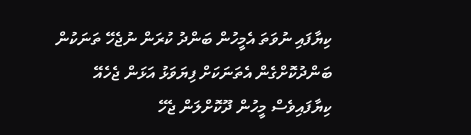ކިޔާފައި ނުވަތަ އެމީހުން ބަންދު ކުރަން ނުޖެހޭ ތަނަކުން ބަންދުކޮށްގެން އެތަނަކަށް ފިޔަވަޅު އަޅަން ޖެހެއޭ ކިޔާފައިވެސް މީހުން ދޫކޮށްލަން ޖެހޭ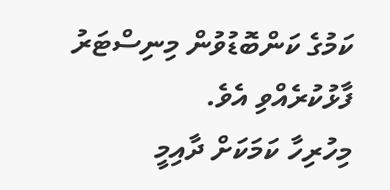ކަމުގެ ކަންބޮޑުވުން މިނިސްޓަރު ފާޅުކުރެއްވި އެވެ.
މިހުރިހާ ކަމަކަށް ދާއިމީ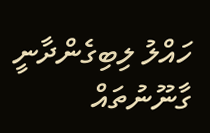ހައްލު ލިބިގެންދާނީ ގާނޫނުތައް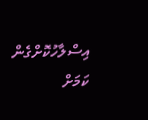އިސްލާހުކޮށްގެން ކަމަށް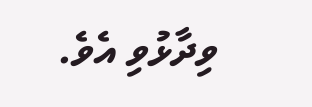ވިދާޅުވި އެވެ.